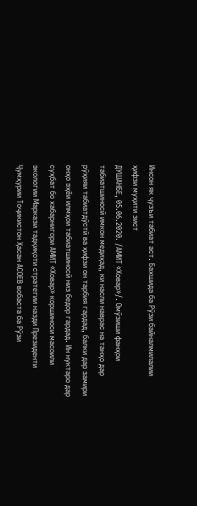Инсон як ҷузъи табиат аст. Бахшида ба Рӯзи байналмилалии ҳифзи муҳити зист
ДУШАНБЕ, 05.06.2020. /АМИТ «Ховар»/. Омӯзиши фанҳои табиатшиносӣ имкон медиҳад, ки насли наврас на танҳо дар рӯҳияи табиатдӯстӣ ва ҳифзи он тарбия гардад, балки дар замири онҳо эҳёи илмҳои табиатшиносӣ низ бедор гардад. Ин нуктаро дар суҳбат бо хабарнигори АМИТ «Ховар» коршиноси масоили экологии Маркази тадқиқоти стратегии назди Президенти Ҷумҳурии Тоҷикистон Ҳасан АСОЕВ вобаста ба Рӯзи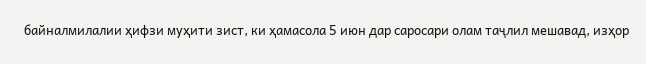байналмилалии ҳифзи муҳити зист, ки ҳамасола 5 июн дар саросари олам таҷлил мешавад, изҳор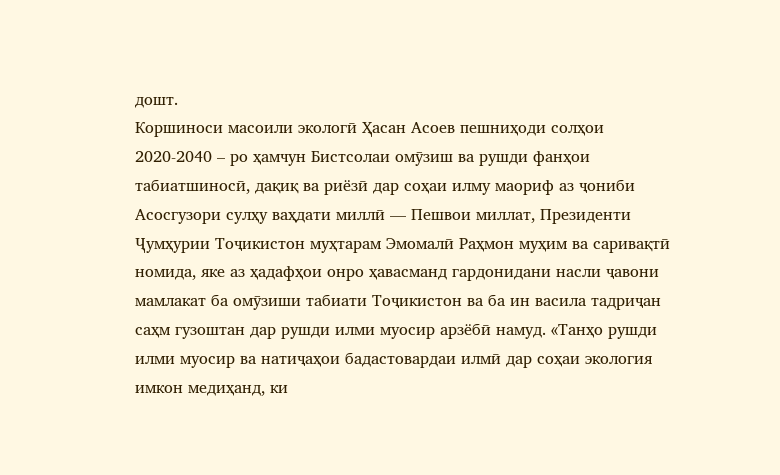дошт.
Коршиноси масоили экологӣ Ҳасан Асоев пешниҳоди солҳои 2020-2040 – ро ҳамчун Бистсолаи омӯзиш ва рушди фанҳои табиатшиносӣ, дақиқ ва риёзӣ дар соҳаи илму маориф аз ҷониби Асосгузори сулҳу ваҳдати миллӣ — Пешвои миллат, Президенти Ҷумҳурии Тоҷикистон муҳтарам Эмомалӣ Раҳмон муҳим ва саривақтӣ номида, яке аз ҳадафҳои онро ҳавасманд гардонидани насли ҷавони мамлакат ба омӯзиши табиати Тоҷикистон ва ба ин васила тадриҷан саҳм гузоштан дар рушди илми муосир арзёбӣ намуд. «Танҳо рушди илми муосир ва натиҷаҳои бадастовардаи илмӣ дар соҳаи экология имкон медиҳанд, ки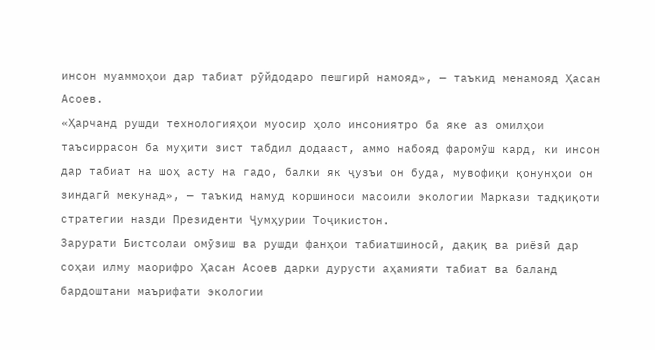инсон муаммоҳои дар табиат рӯйдодаро пешгирӣ намояд», — таъкид менамояд Ҳасан Асоев.
«Ҳарчанд рушди технологияҳои муосир ҳоло инсониятро ба яке аз омилҳои таъсиррасон ба муҳити зист табдил додааст, аммо набояд фаромӯш кард, ки инсон дар табиат на шоҳ асту на гадо, балки як ҷузъи он буда, мувофиқи қонунҳои он зиндагӣ мекунад», — таъкид намуд коршиноси масоили экологии Маркази тадқиқоти стратегии назди Президенти Ҷумҳурии Тоҷикистон.
Зарурати Бистсолаи омӯзиш ва рушди фанҳои табиатшиносӣ, дақиқ ва риёзӣ дар соҳаи илму маорифро Ҳасан Асоев дарки дурусти аҳамияти табиат ва баланд бардоштани маърифати экологии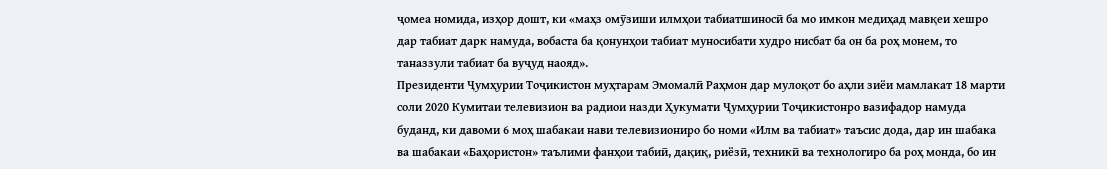ҷомеа номида, изҳор дошт, ки «маҳз омӯзиши илмҳои табиатшиносӣ ба мо имкон медиҳад мавқеи хешро дар табиат дарк намуда, вобаста ба қонунҳои табиат муносибати худро нисбат ба он ба роҳ монем, то таназзули табиат ба вуҷуд наояд».
Президенти Ҷумҳурии Тоҷикистон муҳтарам Эмомалӣ Раҳмон дар мулоқот бо аҳли зиёи мамлакат 18 марти соли 2020 Кумитаи телевизион ва радиои назди Ҳукумати Ҷумҳурии Тоҷикистонро вазифадор намуда буданд, ки давоми 6 моҳ шабакаи нави телевизиониро бо номи «Илм ва табиат» таъсис дода, дар ин шабака ва шабакаи «Баҳористон» таълими фанҳои табиӣ, дақиқ, риёзӣ, техникӣ ва технологиро ба роҳ монда, бо ин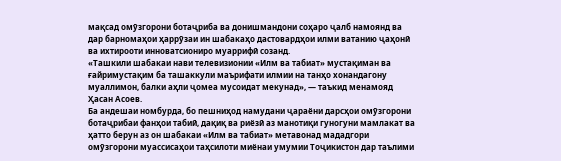мақсад омӯзгорони ботаҷриба ва донишмандони соҳаро ҷалб намоянд ва дар барномаҳои ҳаррӯзаи ин шабакаҳо дастовардҳои илми ватанию ҷаҳонӣ ва ихтирооти инноватсиониро муаррифӣ созанд.
«Ташкили шабакаи нави телевизионии «Илм ва табиат» мустақиман ва ғайримустақим ба ташаккули маърифати илмии на танҳо хонандагону муаллимон, балки аҳли ҷомеа мусоидат мекунад», — таъкид менамояд Ҳасан Асоев.
Ба андешаи номбурда, бо пешниҳод намудани ҷараёни дарсҳои омӯзгорони ботаҷрибаи фанҳои табиӣ, дақиқ ва риёзӣ аз манотиқи гуногуни мамлакат ва ҳатто берун аз он шабакаи «Илм ва табиат» метавонад мададгори омӯзгорони муассисаҳои таҳсилоти миёнаи умумии Тоҷикистон дар таълими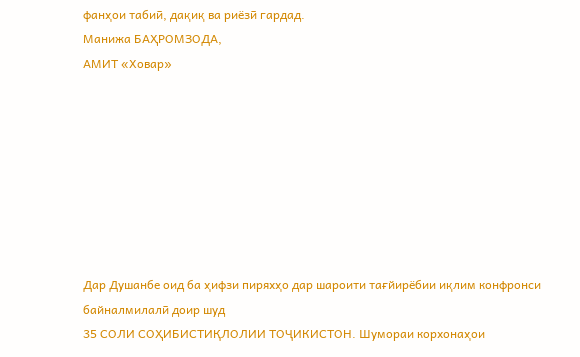фанҳои табиӣ, дақиқ ва риёзӣ гардад.
Манижа БАҲРОМЗОДА,
АМИТ «Ховар»








Дар Душанбе оид ба ҳифзи пиряхҳо дар шароити тағйирёбии иқлим конфронси байналмилалӣ доир шуд
35 СОЛИ СОҲИБИСТИҚЛОЛИИ ТОҶИКИСТОН. Шумораи корхонаҳои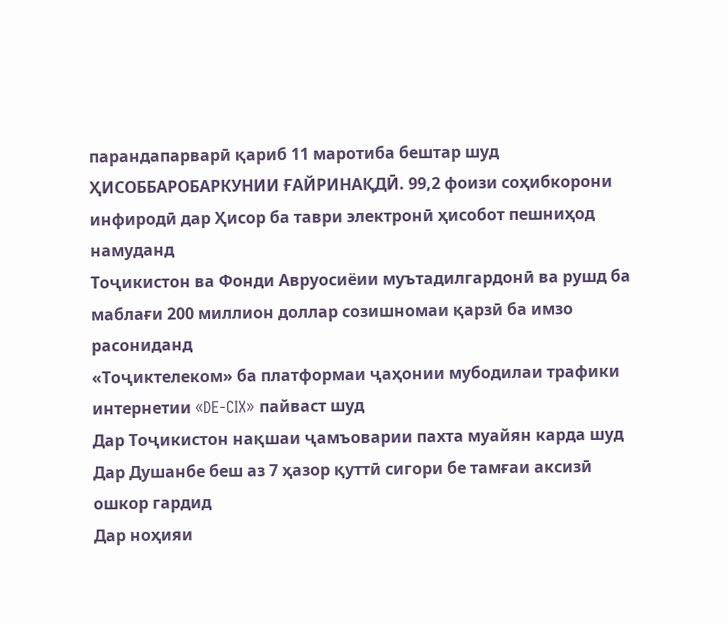парандапарварӣ қариб 11 маротиба бештар шуд
ҲИСОББАРОБАРКУНИИ ҒАЙРИНАҚДӢ. 99,2 фоизи соҳибкорони инфиродӣ дар Ҳисор ба таври электронӣ ҳисобот пешниҳод намуданд
Тоҷикистон ва Фонди Авруосиёии муътадилгардонӣ ва рушд ба маблағи 200 миллион доллар созишномаи қарзӣ ба имзо расониданд
«Тоҷиктелеком» ба платформаи ҷаҳонии мубодилаи трафики интернетии «DE-CIX» пайваст шуд
Дар Тоҷикистон нақшаи ҷамъоварии пахта муайян карда шуд
Дар Душанбе беш аз 7 ҳазор қуттӣ сигори бе тамғаи аксизӣ ошкор гардид
Дар ноҳияи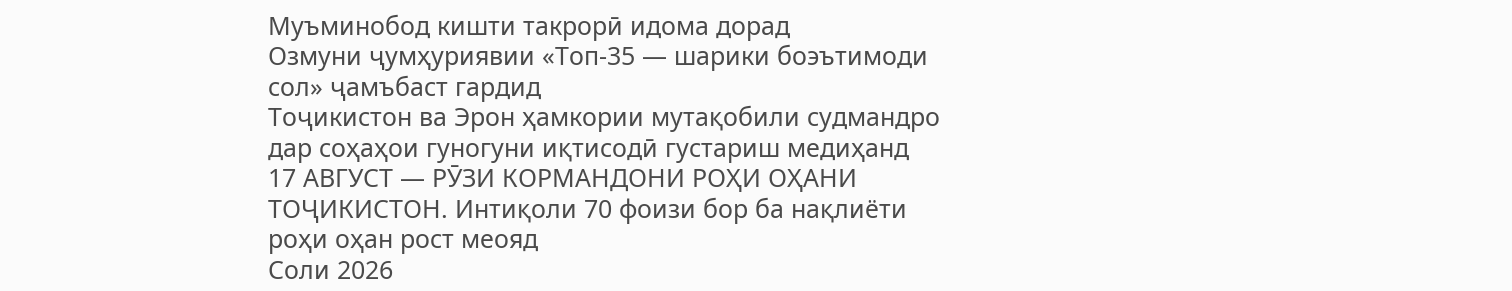Муъминобод кишти такрорӣ идома дорад
Озмуни ҷумҳуриявии «Топ-35 — шарики боэътимоди сол» ҷамъбаст гардид
Тоҷикистон ва Эрон ҳамкории мутақобили судмандро дар соҳаҳои гуногуни иқтисодӣ густариш медиҳанд
17 АВГУСТ — РӮЗИ КОРМАНДОНИ РОҲИ ОҲАНИ ТОҶИКИСТОН. Интиқоли 70 фоизи бор ба нақлиёти роҳи оҳан рост меояд
Соли 2026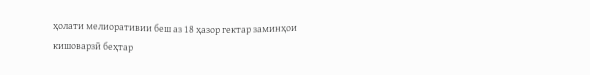ҳолати мелиоративии беш аз 18 ҳазор гектар заминҳои кишоварзӣ беҳтар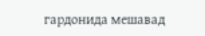гардонида мешавад